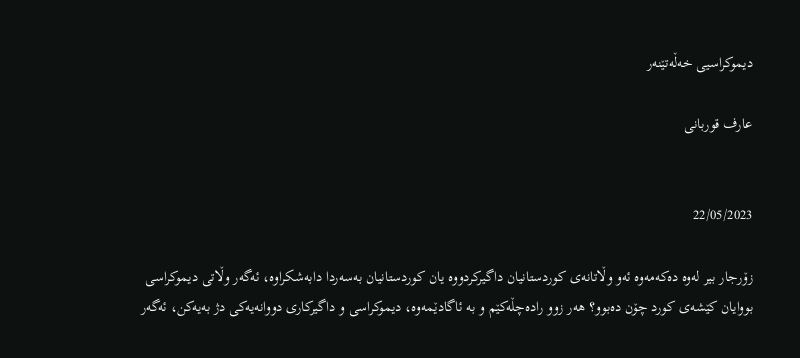دیموكراسیی خه‌ڵه‌تێنه‌ر

عارف قوربانى


22/05/2023

زۆرجار بیر لەوە دەكەمەوە ئەو وڵاتانەی كوردستانیان داگیركردووە یان كوردستانیان بەسەردا دابەشكراوە، ئەگەر وڵاتی دیموكراسی بووایان كێشەی كورد چۆن دەبوو؟ هەر زوو رادەچڵەكێم و بە ئاگادێمەوە، دیموكراسی و داگیركاری دووانەیەكی دژ بەیەكن، ئەگەر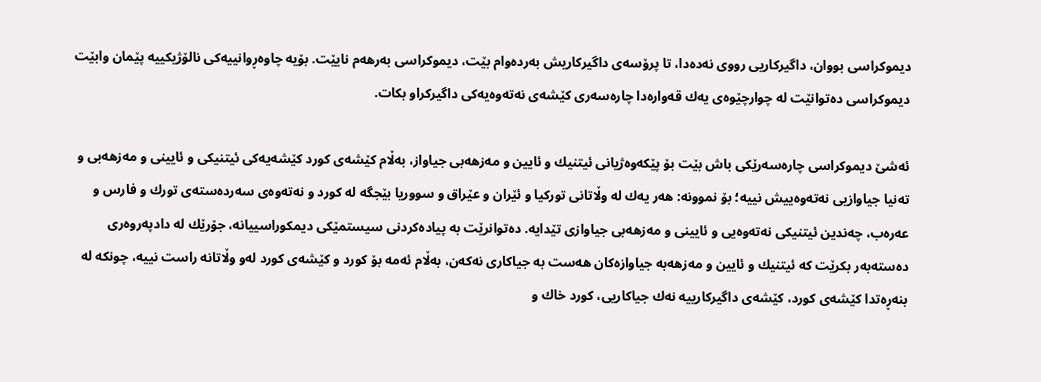دیموكراسی بووان، داگیركاریی رووی نەدەدا، تا پرۆسەی داگیركاریش بەردەوام بێت، دیموكراسی بەرهەم نایێت. بۆیە چاوەڕوانییەكی نالۆژیكییە پێمان وابێت دیموكراسی دەتوانێت لە چوارچێوەی یەك قەوارەدا چارەسەری كێشەی نەتەوەیەكی داگیركراو بكات.

ئەشێ‌ دیموكراسی چارەسەرێكی باش بێت بۆ پێكەوەژیانی ئیتنیك و ئایین و مەزهەبی جیاواز، بەڵام كێشەی كورد كێشەیەكی ئیتنیكی و ئایینی و مەزهەبی و تەنیا جیاوازیی نەتەوەییش نییە؛ بۆ نموونە: هەر یەك لە وڵاتانی توركیا و ئێران و عێراق و سووریا بێجگە لە كورد و نەتەوەی سەردەستەی تورك و فارس و عەرەب، چەندین ئیتنیكی نەتەوەیی و ئایینی و مەزهەبی جیاوازی تێدایە‌. دەتوانرێت بە پیادەكردنی سیستمێكی دیمكوراسییانە، جۆرێك لە دادپەروەری دەستەبەر بكرێت كە ئیتنیك و ئایین و مەزهەبە جیاوازەكان هەست بە جیاكاری نەكەن، بەڵام ئەمە بۆ كورد و كێشەی كورد لەو وڵاتانە راست نییە، چونكە لە بنەڕەتدا كێشەی كورد، كێشەی داگیركارییە نەك جیاكاریی، كورد خاك و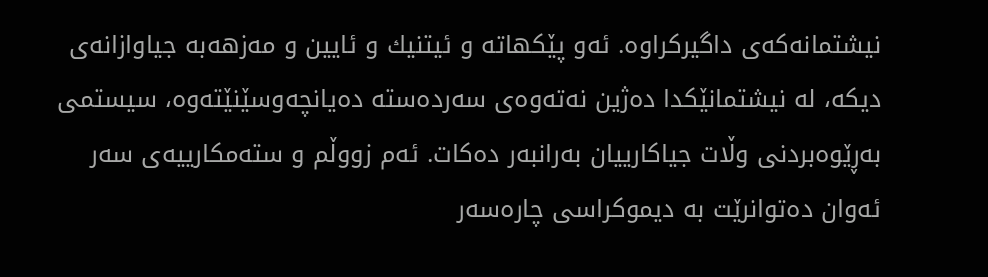نیشتمانەكەی داگیركراوە. ئەو پێكهاتە و ئیتنیك و ئایین و مەزهەبە جیاوازانەی دیكە، لە نیشتمانێكدا دەژین نەتەوەی سەردەستە دەیانچەوسێنێتەوە، سیستمی بەڕێوەبردنی وڵات جیاكارییان بەرانبەر دەكات. ئەم زووڵم و ستەمكارییەی سەر ئەوان دەتوانرێت بە دیموكراسی چارەسەر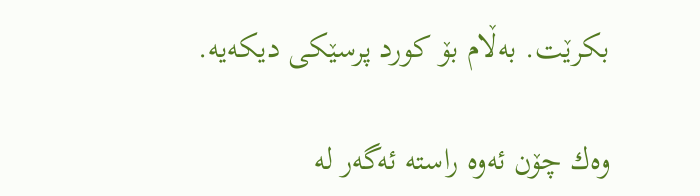بكرێت. بەڵام بۆ كورد پرسێكی دیكەیە.

وەك چۆن ئەوە راستە ئەگەر لە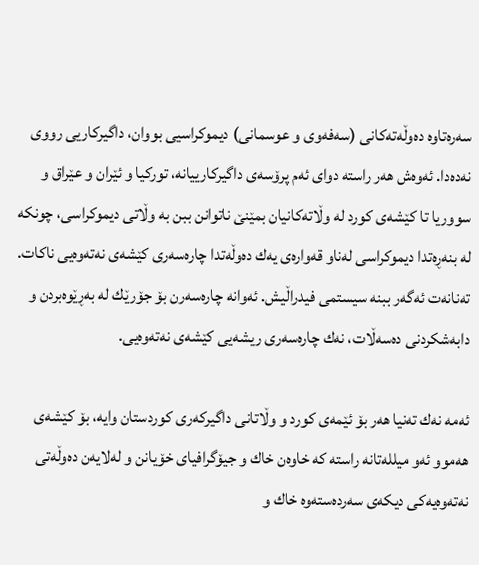سەرەتاوە دەوڵەتەكانی (سەفەوی و عوسمانی) دیموكراسیی بووان، داگیركاریی رووی نەدەدا. ئەوەش هەر راستە دوای ئەم پرۆسەی داگیركارییانە، توركیا و ئێران و عێراق و سووریا تا كێشەی كورد لە وڵاتەكانیان بمێنێ ناتوانن ببن بە وڵاتی دیموكراسی، چونكە لە بنەڕەتدا دیموكراسی لەناو قەوارەی یەك دەوڵەتدا چارەسەری كێشەی نەتەوەیی ناكات. تەنانەت ئەگەر ببنە سیستمی فیدراڵیش. ئەوانە چارەسەرن بۆ جۆرێك لە بەڕێوەبردن و دابەشكردنی دەسەڵات، نەك چارەسەری ریشەیی كێشەی نەتەوەیی.

ئەمە نەك تەنیا هەر بۆ ئێمەی كورد و وڵاتانی داگیركەری كوردستان وایە، بۆ كێشەی هەموو ئەو میللەتانە راستە كە خاوەن خاك و جیۆگرافیای خۆیانن و لەلایەن دەوڵەتی نەتەوەیەكی دیكەی سەردەستەوە خاك و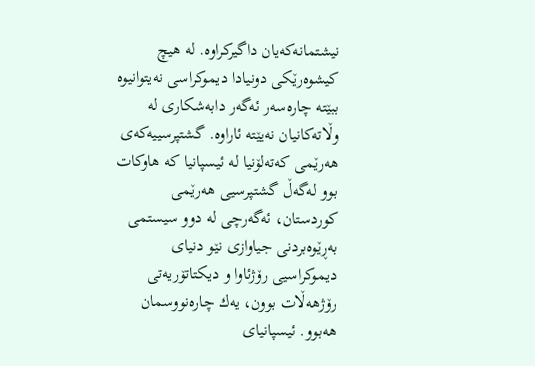نیشتمانەكەیان داگیركراوە. له ‌هیچ كیشوەرێكی دونیادا دیموكراسی نەیتوانیوە ببێتە چارەسەر ئەگەر دابەشكاری لە وڵاتەكانیان نەیێتە ئاراوە. گشتپرسییەكەی هەرێمی كەتەلۆنیا لە ئیسپانیا كە هاوكات بوو لەگەڵ گشتپرسیی هەرێمی كوردستان، ئەگەرچی لە دوو سیستمی بەڕێوەبردنی جیاوازی نێو دنیای دیموكراسیی رۆژئاوا و دیكتاتۆریەتی رۆژهەڵات بوون، یەك چارەنووسمان هەبوو. ئیسپانیای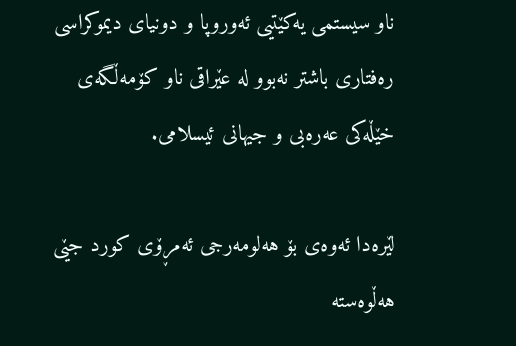ناو سیستمی یەكێتیی ئەوروپا و دونیای دیموكراسی رەفتاری باشتر نەبوو لە عێراقی ناو كۆمەڵگەی خێڵەكی عەرەبی و جیهانی ئیسلامی.

لێرەدا ئەوەی بۆ هەلومەرجی ئەمڕۆی كورد جێی هەڵوەستە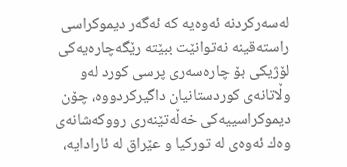لەسەركردنە ئەوەیە كە ئەگەر دیموكراسی راستەقینە نەتوانێت ببێتە رێگەچارەیەكی لۆژیكی بۆ چارەسەری پرسی كورد لەو وڵاتانەی كوردستانیان داگیركردووە، چۆن دیموكراسییەكی خەڵەتێنەری رووكەشانەی وەك ئەوەی لە توركیا و عێراق لە ئارادایە،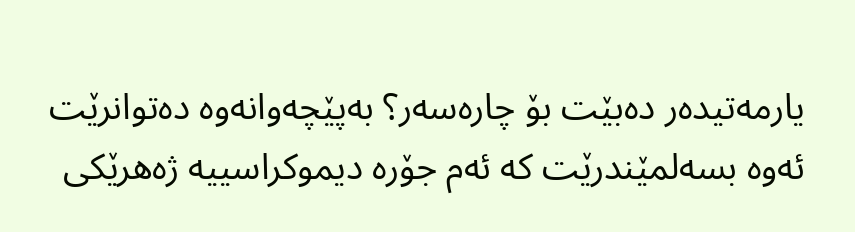یارمەتیدەر دەبێت بۆ چارەسەر؟ بەپێچەوانەوە دەتوانرێت ئەوە بسەلمێندرێت كە ئەم جۆرە دیموكراسییە ژەهرێكی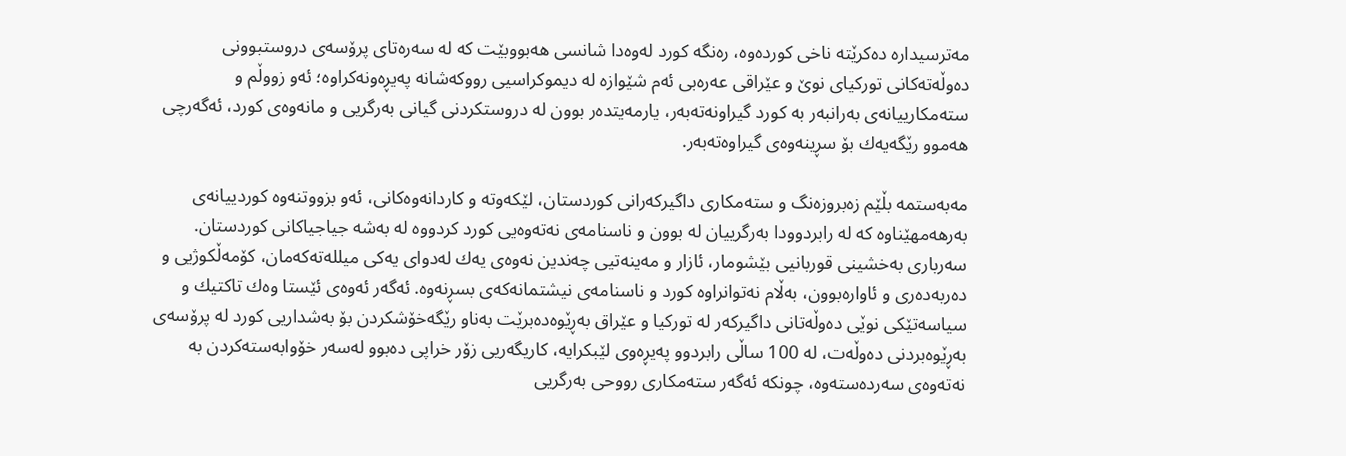مەترسیدارە دەكرێتە ناخی كوردەوە، رەنگە كورد لەوەدا شانسی هەبووبێت كە لە سەرەتای پرۆسەی دروستبوونی دەوڵەتەكانی توركیای نوێ‌ و عێراقی عەرەبی ئەم شێوازە لە دیموكراسیی رووكەشانە پەیڕەونەكراوە؛ ئەو زووڵم و ستەمكارییانەی بەرانبەر بە كورد گیراونەتەبەر، یارمەیتدەر بوون لە دروستكردنی گیانی بەرگریی و مانەوەی كورد، ئەگەرچی هەموو رێگەیەك بۆ سڕینەوەی گیراوەتەبەر.

مەبەستمە بڵێم زەبروزەنگ و ستەمكاری داگیركەرانی كوردستان، لێكەوتە و كاردانەوەكانی، ئەو بزووتنەوە كوردییانەی بەرهەمهێناوە كە لە رابردوودا بەرگرییان لە بوون و ناسنامەی نەتەوەیی كورد كردووە لە بەشە جیاجیاكانی كوردستان. سەرباری بەخشینی قوربانیی بێشومار، ئازار و مەینەتیی چەندین نەوەی یەك لەدوای یەكی میللەتەكەمان، كۆمەڵكوژیی و دەربەدەری و ئاوارەبوون، بەڵام نەتوانراوە كورد و ناسنامەی نیشتمانەكەی بسڕنەوە. ئەگەر ئەوەی ئێستا وەك تاكتیك و سیاسەتێكی نوێی دەوڵەتانی داگیركەر لە توركیا و عێراق بەڕێوەدەبرێت بەناو رێگەخۆشكردن بۆ بەشداریی كورد لە پرۆسەی بەڕێوەبردنی دەوڵەت، لە 100 ساڵی رابردوو پەیڕەوی لێبكرایە، كاریگەریی زۆر خراپی دەبوو لەسەر خۆوابەستەكردن بە نەتەوەی سەردەستەوە، چونكە ئەگەر ستەمكاری رووحی بەرگریی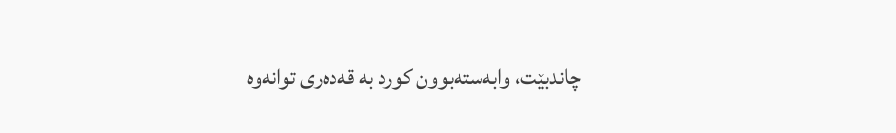چاندبێت، وابەستەبوون كورد بە قەدەری توانەوە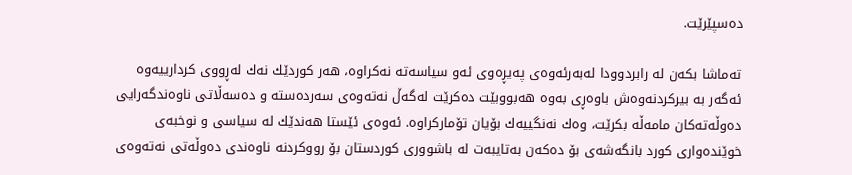دەسپێرێت.

تەماشا بكەن لە رابردوودا لەبەرئەوەی پەیڕەوی ئەو سیاسەتە نەكراوە، هەر كوردێك نەك لەڕووی كردارییەوە ئەگەر بە بیركردنەوەش باوەڕی بەوە هەبووبێت دەكرێت لەگەڵ نەتەوەی سەردەستە و دەسەڵاتی ناوەندگەرایی دەوڵەتەكان مامەڵە بكرێت، وەك نەنگییەك بۆیان تۆماركراوە. ئەوەی ئێستا هەندێك لە سیاسی و نوخبەی خوێندەواری كورد بانگەشەی بۆ دەكەن بەتایبەت لە باشووری كوردستان بۆ رووكردنە ناوەندی دەوڵەتی نەتەوەی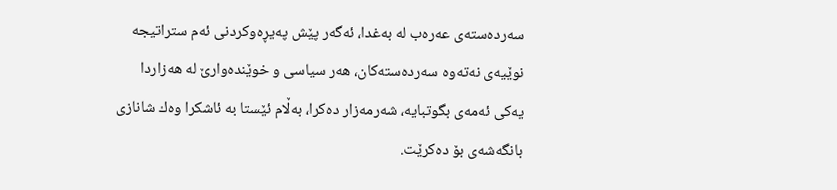سەردەستەی عەرەب لە بەغدا، ئەگەر پێش پەیڕەوكردنی ئەم ستراتیجە نوێیەی نەتەوە سەردەستەكان، هەر سیاسی و خوێندەوارێ‌ لە هەزاردا یەكی ئەمەی بگوتبایە، شەرمەزار دەكرا، بەڵام ئێستا بە ئاشكرا وەك شانازی بانگەشەی بۆ دەكرێت.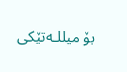بۆ میللـەتێكی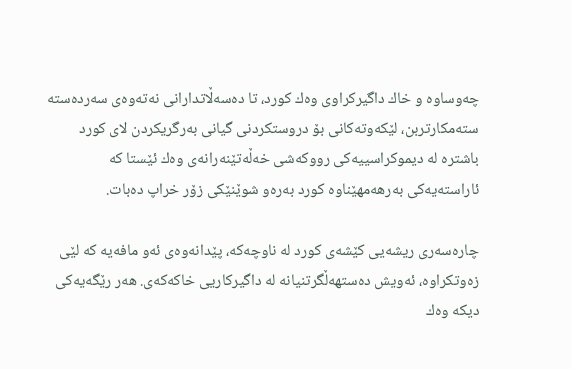چەوساوه ‌و خاك داگیركراوی وەك كورد، تا دەسەڵاتدارانی نەتەوەی سەردەستە ستەمكارتربن، لێكەوتەكانی بۆ دروستكردنی گیانی بەرگریكردن لای كورد باشترە لە دیموكراسییەكی رووكەشی خەڵەتێنەرانەی وەك ئێستا كە ئاراستەیەكی بەرهەمهێناوە كورد بەرەو شوێنێكی زۆر خراپ دەبات.

چارەسەری ریشەیی كێشەی كورد لە ناوچەكە، پێدانەوەی ئەو مافەیە كە لێی زەوتكراوە، ئەویش دەستهەڵگرتنیانە لە داگیركاریی خاكەكەی. هەر رێگەیەكی دیكە وەك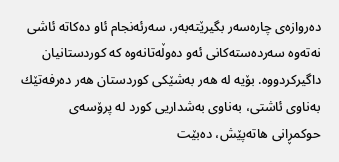دەروازەی چارەسەر بگیرێتەبەر، سەرئەنجام ئاو دەكاتە ئاشی نەتەوە سەردەستەكانی ئەو دەوڵەتانەوە كە كوردستانیان داگیركردووە. بۆیە لە هەر بەشێكی كوردستان هەر دەرفەتێك بەناوی ئاشتی، بەناوی بەشداریی كورد لە پرۆسەی حوكمڕانی هاتەپێش، دەبێت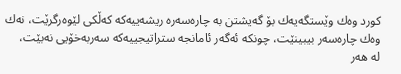كورد وەك وێستگەیەك بۆ گەیشتن بە چارەسەرە ریشەییەكە كەڵكی لێوەرگرێت، نەك وەك چارەسەر بیبینێت، چونكە ئەگەر ئامانجە ستراتیجییەكە سەربەخۆیی نەبێت، له ‌هەر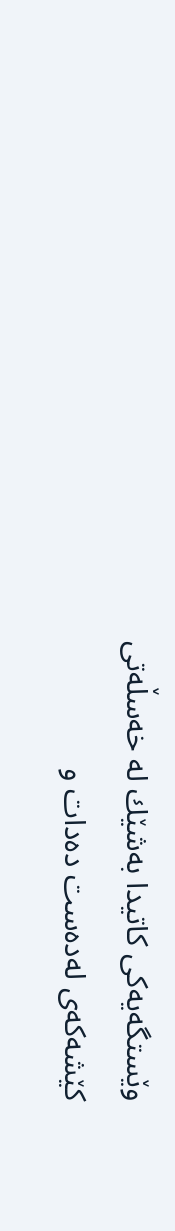وێستگەیەكی كاتیدا بەشێك لە خەسڵەتی كێشەكەی لەدەست دەدات و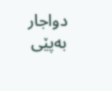دواجار بەپێی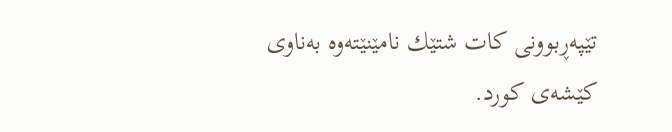تێپەڕبوونی كات شتێك نامێنێتەوە بەناوی كێشەی كورد.